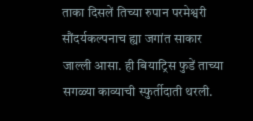ताका दिसलें तिच्या रुपान परमेश्वरी सौंदर्यकल्पनाच ह्या जगांत साकार जाल्ली आसा. ही बियाट्रिस फुडें ताच्या सगळ्या काव्याची स्फुर्तीदाती थरली.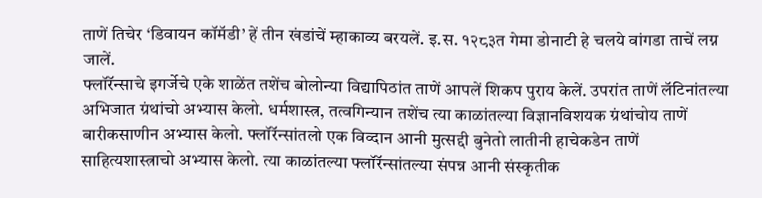ताणें तिचेर ‘डिवायन कॉमॅडी’ हें तीन खंडांचें म्हाकाव्य बरयलें. इ.स. १२८३त गेमा डोनाटी हे चलये वांगडा ताचें लग्न जालें.
फ्लॉरॅन्साचे इगर्जेचे एके शाळेंत तशेंच बोलोन्या विद्यापिठांत ताणें आपलें शिकप पुराय केलें. उपरांत ताणें लॅटिनांतल्या अभिजात ग्रंथांचो अभ्यास केलो. धर्मशास्त्र, तत्वगिन्यान तशेंच त्या काळांतल्या विज्ञानविशयक ग्रंथांचोय ताणें बारीकसाणीन अभ्यास केलो. फ्लॉरॅन्सांतलो एक विव्दान आनी मुत्सद्दी बुनेतो लातीनी हाचेकडेन ताणें साहित्यशास्त्राचो अभ्यास केलो. त्या काळांतल्या फ्लॉरॅन्सांतल्या संपन्न आनी संस्कृतीक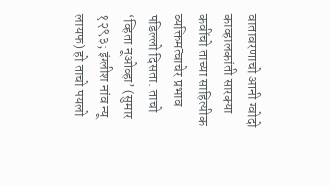वातावरणाचो आनी ग्वोदो काव्हालकांती सारक्या कवींचो ताच्या साहित्यीक व्यक्तिमत्वाचेर प्रभाव पडिल्लो दिसता. ताचो ‘व्हिता नूओव्हा’ (सुमार १२९३; इंग्लीश नांव न्यू लायफ) हो ताचो पयलो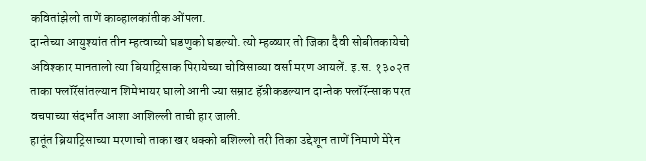कवितांझेलो ताणें काव्हालकांतीक ओंपला.
दान्तेच्या आयुश्यांत तीन म्हत्वाच्यो घडणुको घडल्यो. त्यो म्हळ्यार तो जिका दैवी सोबीतकायेचो अविश्कार मानतालो त्या बियाट्रिसाक पिरायेच्या चोविसाव्या वर्सा मरण आयलें. इ.स. १३०२त ताका फ्लॉरॅसांतल्यान शिमेभायर घालो आनी ज्या सम्राट हॅन्रीकडल्यान दान्तेक फ्लॉरॅन्साक परत वचपाच्या संदर्भांत आशा आशिल्ली ताची हार जाली.
हातूंत ब्रियाट्रिसाच्या मरणाचो ताका खर धक्को बशिल्लो तरी तिका उद्देशून ताणें निमाणे मेरेन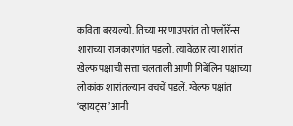कविता बरयल्यो. तिच्या मरणाउपरांत तो फ्लॉरॅन्स शाराच्या राजकारणांत पडलो. त्यावेळार त्या शारांत खेल्फ पक्षाची सत्ता चलताली आणी गिबेंलिन पक्षाच्या लोकांक शारांतल्यान वचचें पडलें. ग्वेल्फ पक्षांत ‘व्हायट्स’ आनी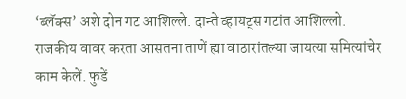‘ब्लॅक्स’ अशे दोन गट आशिल्ले. दान्ते व्हायट्स गटांत आशिल्लो. राजकीय वावर करता आसतना ताणें ह्या वाठारांतल्या जायत्या समित्यांचेर काम केलें. फुडें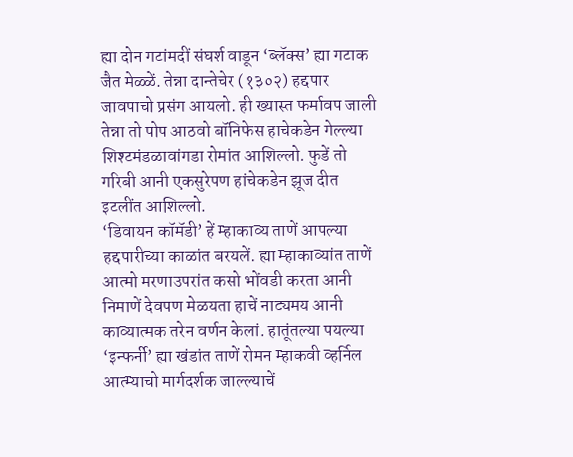ह्या दोन गटांमदीं संघर्श वाडून ‘ब्लॅक्स’ ह्या गटाक जैत मेळ्ळें. तेन्ना दान्तेचेर (१३०२) हद्दपार जावपाचो प्रसंग आयलो. ही ख्यास्त फर्मावप जाली तेन्ना तो पोप आठवो बॉनिफेस हाचेकडेन गेल्ल्या शिश्टमंडळावांगडा रोमांत आशिल्लो. फुडें तो गरिबी आनी एकसुरेपण हांचेकडेन झूज दीत इटलींत आशिल्लो.
‘डिवायन कॉमॅडी’ हें म्हाकाव्य ताणें आपल्या हद्दपारीच्या काळांत बरयलें. ह्या म्हाकाव्यांत ताणें आत्मो मरणाउपरांत कसो भोंवडी करता आनी निमाणें देवपण मेळयता हाचें नाट्यमय आनी काव्यात्मक तरेन वर्णन केलां. हातूंतल्या पयल्या ‘इन्फर्नी’ ह्या खंडांत ताणें रोमन म्हाकवी व्हर्निल आत्म्याचो मार्गदर्शक जाल्ल्याचें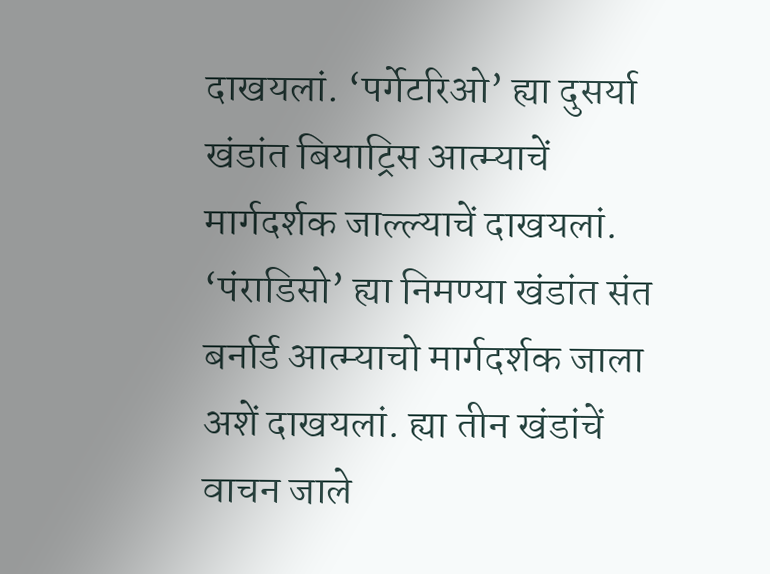दाखयलां. ‘पर्गेटरिओ’ ह्या दुसर्या खंडांत बियाट्रिस आत्म्याचें मार्गदर्शक जाल्ल्याचें दाखयलां. ‘पंराडिसो’ ह्या निमण्या खंडांत संत बर्नार्ड आत्म्याचो मार्गदर्शक जाला अशें दाखयलां. ह्या तीन खंडांचें वाचन जाले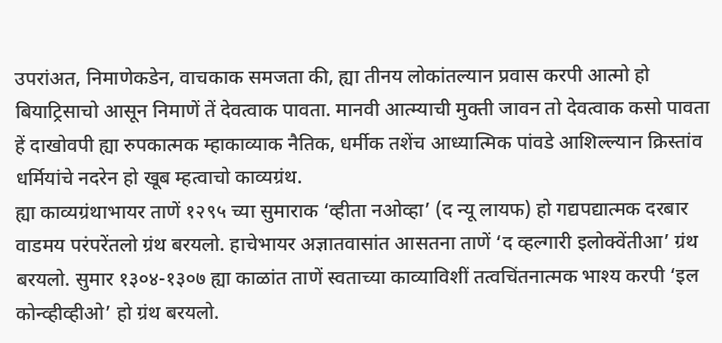उपरांअत, निमाणेकडेन, वाचकाक समजता की, ह्या तीनय लोकांतल्यान प्रवास करपी आत्मो हो बियाट्रिसाचो आसून निमाणें तें देवत्वाक पावता. मानवी आत्म्याची मुक्ती जावन तो देवत्वाक कसो पावता हें दाखोवपी ह्या रुपकात्मक म्हाकाव्याक नैतिक, धर्मीक तशेंच आध्यात्मिक पांवडे आशिल्ल्यान क्रिस्तांव धर्मियांचे नदरेन हो खूब म्हत्वाचो काव्यग्रंथ.
ह्या काव्यग्रंथाभायर ताणें १२९५ च्या सुमाराक ‘व्हीता नओव्हा’ (द न्यू लायफ) हो गद्यपद्यात्मक दरबार वाडमय परंपरेंतलो ग्रंथ बरयलो. हाचेभायर अज्ञातवासांत आसतना ताणें ‘द व्हल्गारी इलोक्वेंतीआ’ ग्रंथ बरयलो. सुमार १३०४-१३०७ ह्या काळांत ताणें स्वताच्या काव्याविशीं तत्वचिंतनात्मक भाश्य करपी ‘इल कोन्व्हीव्हीओ’ हो ग्रंथ बरयलो.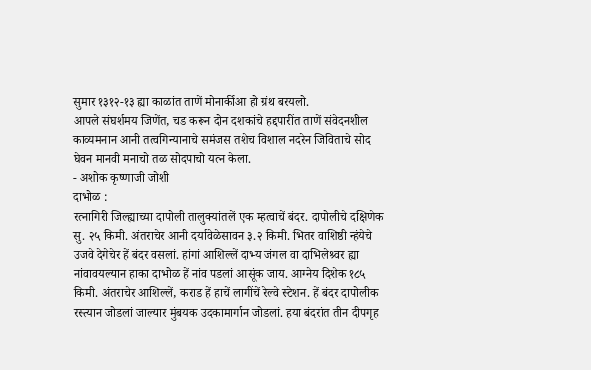सुमार १३१२-१३ ह्या काळांत ताणें मोनार्कीआ हो ग्रंथ बरयलो.
आपले संघर्शमय जिणेंत, चड करून दोन दशकांचे हद्दपारींत ताणें संवेदनशील काव्यमनान आनी तत्वगिन्यानाचे समंजस तशेच विशाल नदरेन जिविताचे सोद घेवन मानवी मनाचो तळ सोदपाचो यत्न केला.
- अशोक कृष्णाजी जोशी
दाभोळ :
रत्नागिरी जिल्ह्याच्या दापोली तालुक्यांतलें एक म्हत्वाचें बंदर. दापोलीचे दक्षिणेक सु. २५ किमी. अंतराचेर आनी दर्यावेळेसावन ३.२ किमी. भितर वाशिष्ठी न्हंयेचे उजवे देगेचेर हें बंदर वसलां. हांगां आशिल्लें दाभ्य जंगल वा दाभिलेश्र्वर ह्या नांवावयल्यान हाका दाभोळ हें नांव पडलां आसूंक जाय. आग्नेय दिशेक १८५ किमी. अंतराचेर आशिल्लें, कराड हें हाचें लागींचें रेल्वे स्टेशन. हें बंदर दापोलीक रस्त्यान जोडलां जाल्यार मुंबयक उदकामार्गान जोडलां. हया बंदरांत तीन दीपगृह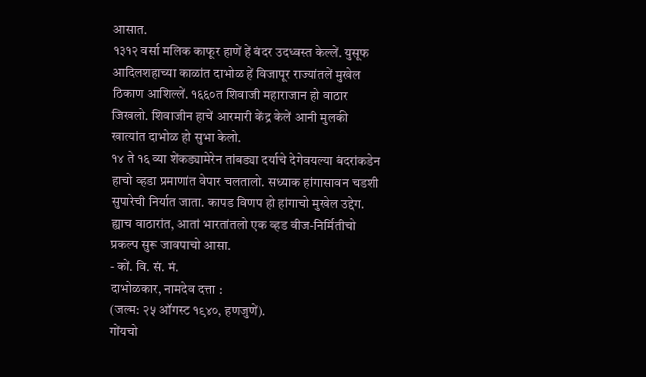आसात.
१३१२ वर्सा मलिक काफूर हाणें हें बंदर उदध्वस्त केल्लें. युसूफ आदिलशहाच्या काळांत दाभोळ हें विजापूर राज्यांतलें मुखेल ठिकाण आशिल्लें. १६६०त शिवाजी महाराजान हो वाठार जिखलो. शिवाजीन हाचें आरमारी केंद्र केलें आनी मुलकी खात्यांत दाभोळ हो सुभा केलो.
१४ ते १६ व्या शेंकड्यामेरेन तांबड्या दर्याचे देगेवयल्या बंदरांकडेन हाचो व्हडा प्रमाणांत वेपार चलतालो. सध्याक हांगासावन चडशी सुपारेची निर्यात जाता. कापड विणप हो हांगाचो मुखेल उद्देग. ह्याच वाठारांत, आतां भारतांतलो एक व्हड वीज-निर्मितीचो प्रकल्प सुरू जावपाचो आसा.
- कों. वि. सं. मं.
दाभोळकार, नामदेव दत्ता :
(जल्म: २५ ऑगस्ट १९४०, हणजुणें).
गोंयचो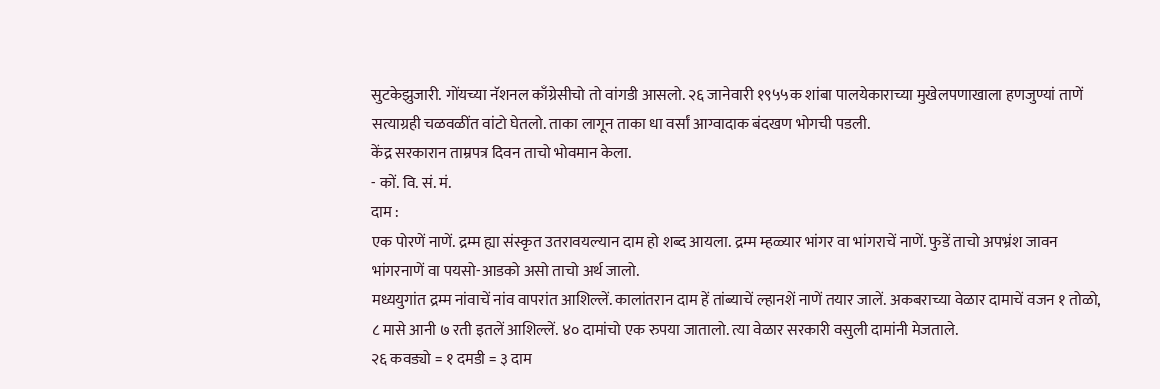सुटकेझुजारी. गोंयच्या नॅशनल काँग्रेसीचो तो वांगडी आसलो. २६ जानेवारी १९५५क शांबा पालयेकाराच्या मुखेलपणाखाला हणजुण्यां ताणें सत्याग्रही चळवळींत वांटो घेतलो. ताका लागून ताका धा वर्सां आग्वादाक बंदखण भोगची पडली.
केंद्र सरकारान ताम्रपत्र दिवन ताचो भोवमान केला.
- कों. वि. सं. मं.
दाम :
एक पोरणें नाणें. द्रम्म ह्या संस्कृत उतरावयल्यान दाम हो शब्द आयला. द्रम्म म्हळ्यार भांगर वा भांगराचें नाणें. फुडें ताचो अपभ्रंश जावन भांगरनाणें वा पयसो-आडको असो ताचो अर्थ जालो.
मध्ययुगांत द्रम्म नांवाचें नांव वापरांत आशिल्लें. कालांतरान दाम हें तांब्याचें ल्हानशें नाणें तयार जालें. अकबराच्या वेळार दामाचें वजन १ तोळो, ८ मासे आनी ७ रती इतलें आशिल्लें. ४० दामांचो एक रुपया जातालो. त्या वेळार सरकारी वसुली दामांनी मेजताले.
२६ कवड्यो = १ दमडी = ३ दाम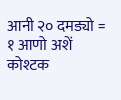आनी २० दमड्यो = १ आणो अशें कोश्टक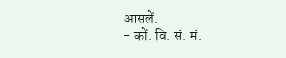आसलें.
- कों. वि. सं. मं.